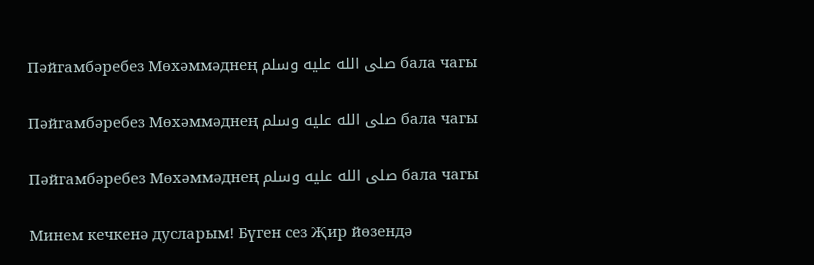Пәйгамбәребез Мөхәммәднең صلى الله عليه وسلم бала чагы

Пәйгамбәребез Мөхәммәднең صلى الله عليه وسلم бала чагы

Пәйгамбәребез Мөхәммәднең صلى الله عليه وسلم бала чагы

Минем кечкенә дусларым! Бүген сез Җир йөзендә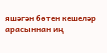яшәгән бөтен кешеләр арасыннан иң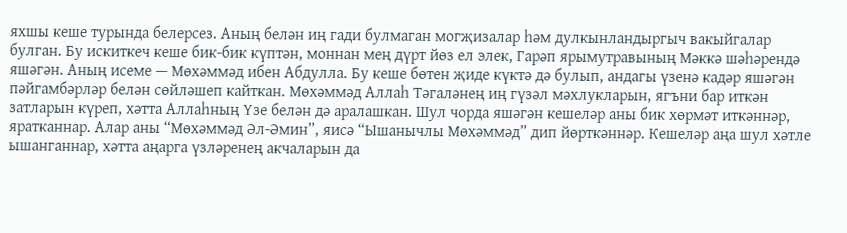яхшы кеше турында белерсез. Аның белән иң гади булмаган могҗизалар һәм дулкынландыргыч вакыйгалар булган. Бу искиткеч кеше бик-бик күптән, моннан мең дүрт йөз ел элек, Гарәп ярымутравының Мәккә шәһәрендә яшәгән. Аның исеме — Мөхәммәд ибен Абдулла. Бу кеше бөтен җиде күктә дә булып, андагы үзенә кадәр яшәгән пәйгамбәрләр белән сөйләшеп кайткан. Мөхәммәд Аллаһ Тәгаләнең иң гүзәл мәхлукларын, ягъни бар иткән затларын күреп, хәтта Аллаһның Үзе белән дә аралашкан. Шул чорда яшәгән кешеләр аны бик хөрмәт иткәннәр, яратканнар. Алар аны “Мөхәммәд Әл-Әмин”, яисә “Ышанычлы Мөхәммәд” дип йөрткәннәр. Кешеләр аңа шул хәтле ышанганнар, хәтта аңарга үзләренең акчаларын да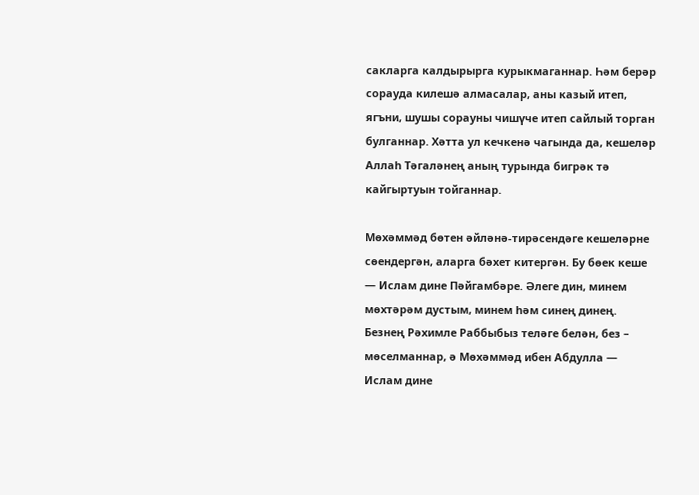сакларга калдырырга курыкмаганнар. Һәм берәр сорауда килешә алмасалар, аны казый итеп, ягъни, шушы сорауны чишүче итеп сайлый торган булганнар. Хәтта ул кечкенә чагында да, кешеләр Аллаһ Тәгаләнең аның турында бигрәк тә кайгыртуын тойганнар.

Мөхәммәд бөтен әйләнә-тирәсендәге кешеләрне сөендергән, аларга бәхет китергән. Бу бөек кеше — Ислам дине Пәйгамбәре. Әлеге дин, минем мөхтәрәм дустым, минем һәм синең динең. Безнең Рәхимле Раббыбыз теләге белән, без – мөселманнар, ә Мөхәммәд ибен Абдулла — Ислам дине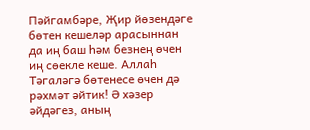Пәйгамбәре, Җир йөзендәге бөтен кешеләр арасыннан да иң баш һәм безнең өчен иң сөекле кеше. Аллаһ Тәгаләгә бөтенесе өчен дә рәхмәт әйтик! Ә хәзер әйдәгез, аның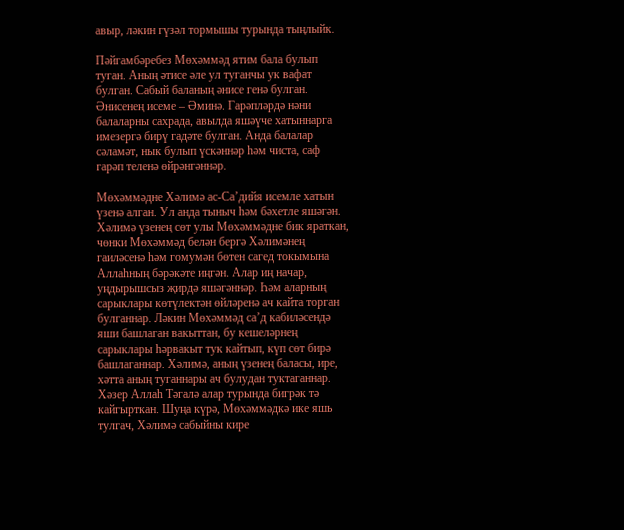авыр, ләкин гүзәл тормышы турында тыңлыйк.

Пәйгамбәребез Мөхәммәд ятим бала булып туган. Аның әтисе әле ул туганчы ук вафат булган. Сабый баланың әнисе генә булган. Әнисенең исеме – Әминә. Гарәпләрдә нәни балаларны сахрада, авылда яшәүче хатыннарга имезергә бирү гадәте булган. Анда балалар сәламәт, нык булып үскәннәр һәм чиста, саф гарәп теленә өйрәнгәннәр.

Мөхәммәдне Хәлимә ас-Са’дийя исемле хатын үзенә алган. Ул анда тыныч һәм бәхетле яшәгән. Хәлимә үзенең сөт улы Мөхәммәдне бик яраткан, чөнки Мөхәммәд белән бергә Хәлимәнең гаиләсенә һәм гомумән бөтен сагед токымына Аллаһның бәрәкәте иңгән. Алар иң начар, уңдырышсыз җирдә яшәгәннәр. Һәм аларның сарыклары көтүлектән өйләренә ач кайта торган булганнар. Ләкин Мөхәммәд са’д кабиләсендә яши башлаган вакыттан, бу кешеләрнең сарыклары һәрвакыт тук кайтып, күп сөт бирә башлаганнар. Хәлимә, аның үзенең баласы, ире, хәтта аның туганнары ач булудан туктаганнар. Хәзер Аллаһ Тәгалә алар турында бигрәк тә кайгырткан. Шуңа күрә, Мөхәммәдкә ике яшь тулгач, Хәлимә сабыйны кире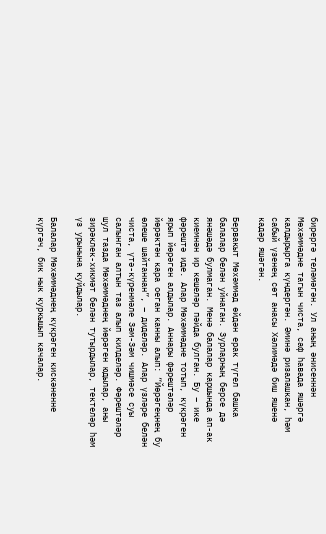бирергә теләмәгән. Ул аның әнисеннән Мөхәммәдне тагын чиста, саф һавада яшәргә калдырырга күндергән. Әминә ризалашкан, һәм сабый үзенең сөт анасы Хәлимәдә биш яшенә кадәр яшәгән.

Бервакыт Мөхәммәд өйдән ерак түгел башка балалар белән уйнаган. Зурларның берсе дә янәшәдә булмаган. Менә балалар каршында ап-ак киемнән ир кешеләр пәйда булган. Бу – ике фәрештә иде. Алар Мөхәммәдне тотып, күкрәген ярып йөрәген алдылар. Аннары фәрештәләр йөрәктән кара оеган канны алып: “Йөрәгеңнең бу өлеше шайтаннан”, – диделәр. Алар үзләре белән чиста, үтә-күренмәле Зәм-Зәм чишмәсе суы салынган алтын таз алып килделәр. Фәрештәләр шул тазда Мөхәммәднең йөрәген юдылар, аны зирәклек-хикмәт белән тутырдылар, тектеләр һәм үз урынына куйдылар.

Балалар Мөхәммәднең күкрәген кискәненне күргәч, бик нык куркышып качалар.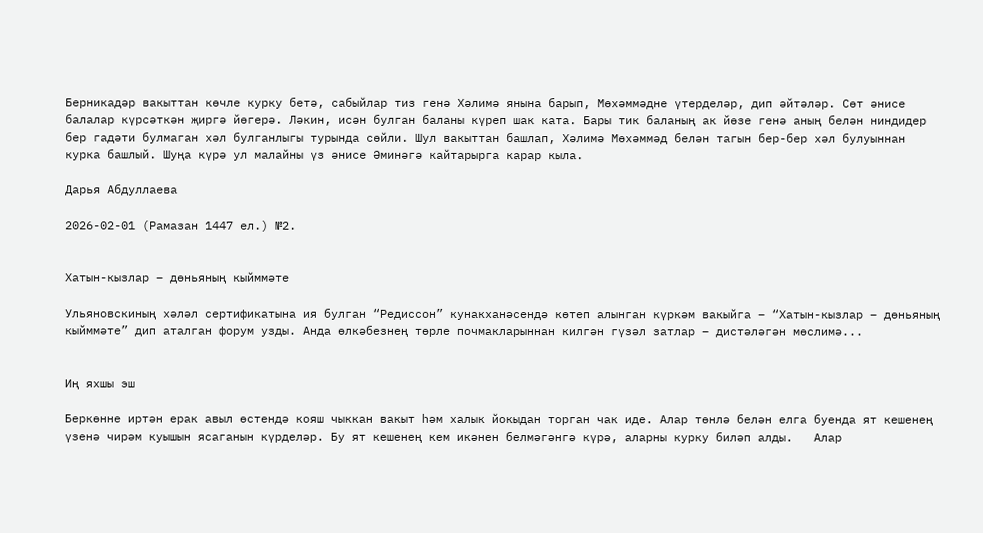Берникадәр вакыттан көчле курку бетә, сабыйлар тиз генә Хәлимә янына барып, Мөхәммәдне үтерделәр, дип әйтәләр. Сөт әнисе балалар күрсәткән җиргә йөгерә. Ләкин, исән булган баланы күреп шак ката. Бары тик баланың ак йөзе генә аның белән ниндидер бер гадәти булмаган хәл булганлыгы турында сөйли. Шул вакыттан башлап, Хәлимә Мөхәммәд белән тагын бер-бер хәл булуыннан курка башлый. Шуңа күрә ул малайны үз әнисе Әминәгә кайтарырга карар кыла.

Дарья Абдуллаева

2026-02-01 (Рамазан 1447 ел.) №2.


Хатын-кызлар – дөньяның кыйммәте

Ульяновскиның хәләл сертификатына ия булган “Редиссон” кунакханәсендә көтеп алынган күркәм вакыйга – “Хатын-кызлар – дөньяның кыйммәте” дип аталган форум узды. Анда өлкәбезнең төрле почмакларыннан килгән гүзәл затлар – дистәләгән мөслимә...


Иң яхшы эш

Беркөнне иртән ерак авыл өстендә кояш чыккан вакыт һәм халык йокыдан торган чак иде. Алар төнлә белән елга буенда ят кешенең үзенә чирәм куышын ясаганын күрделәр. Бу ят кешенең кем икәнен белмәгәнгә күрә, аларны курку биләп алды.   Алар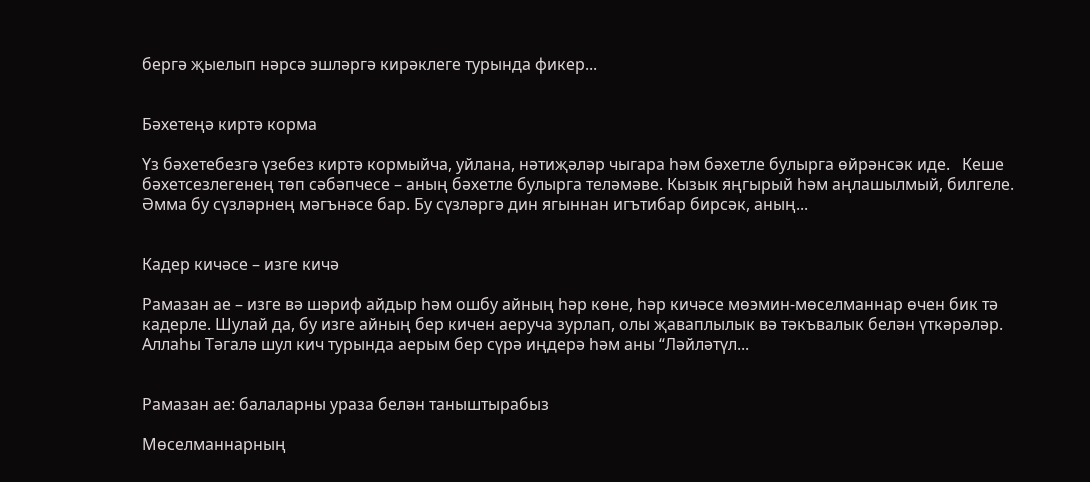бергә җыелып нәрсә эшләргә кирәклеге турында фикер...


Бәхетеңә киртә корма

Үз бәхетебезгә үзебез киртә кормыйча, уйлана, нәтиҗәләр чыгара һәм бәхетле булырга өйрәнсәк иде.   Кеше бәхетсезлегенең төп сәбәпчесе – аның бәхетле булырга теләмәве. Кызык яңгырый һәм аңлашылмый, билгеле. Әмма бу сүзләрнең мәгънәсе бар. Бу сүзләргә дин ягыннан игътибар бирсәк, аның...


Кадер кичәсе – изге кичә

Рамазан ае – изге вә шәриф айдыр һәм ошбу айның һәр көне, һәр кичәсе мөэмин-мөселманнар өчен бик тә кадерле. Шулай да, бу изге айның бер кичен аеруча зурлап, олы җаваплылык вә тәкъвалык белән үткәрәләр.   Аллаһы Тәгалә шул кич турында аерым бер сүрә иңдерә һәм аны “Ләйләтүл...


Рамазан ае: балаларны ураза белән таныштырабыз

Мөселманнарның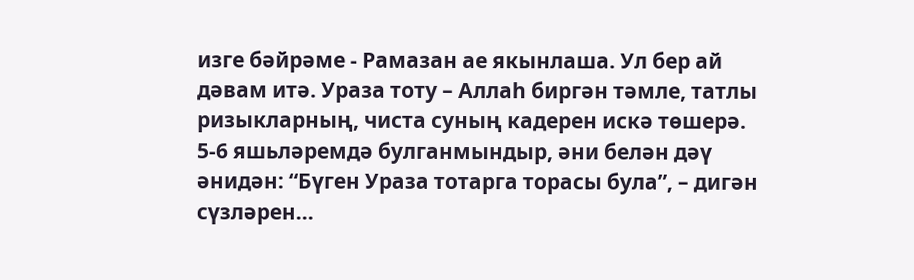изге бәйрәме - Рамазан ае якынлаша. Ул бер ай дәвам итә. Ураза тоту – Аллаһ биргән тәмле, татлы ризыкларның, чиста суның кадерен искә төшерә.   5-6 яшьләремдә булганмындыр, әни белән дәү әнидән: “Бүген Ураза тотарга торасы була”, – дигән сүзләрен...